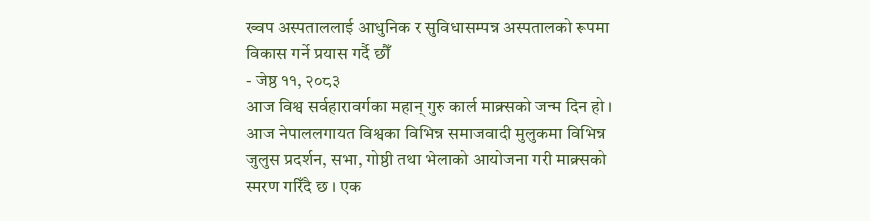ख्वप अस्पताललाई आधुनिक र सुविधासम्पन्न अस्पतालको रूपमा विकास गर्ने प्रयास गर्दै छौँ
- जेष्ठ ११, २०८३
आज विश्व सर्वहारावर्गका महान् गुरु कार्ल माक्र्सको जन्म दिन हो । आज नेपाललगायत विश्वका विभिन्न समाजवादी मुलुकमा विभिन्न जुलुस प्रदर्शन, सभा, गोष्ठी तथा भेलाको आयोजना गरी माक्र्सको स्मरण गरिँदै छ । एक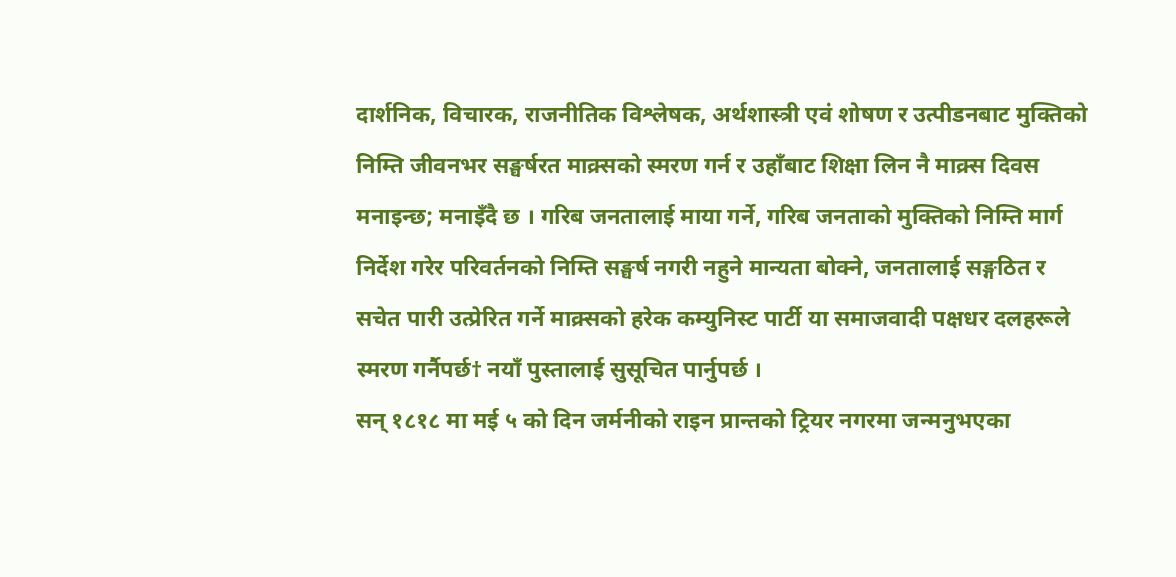दार्शनिक, विचारक, राजनीतिक विश्लेषक, अर्थशास्त्री एवं शोषण र उत्पीडनबाट मुक्तिको निम्ति जीवनभर सङ्घर्षरत माक्र्सको स्मरण गर्न र उहाँबाट शिक्षा लिन नै माक्र्स दिवस मनाइन्छ; मनाइँदै छ । गरिब जनतालाई माया गर्ने, गरिब जनताको मुक्तिको निम्ति मार्ग निर्देश गरेर परिवर्तनको निम्ति सङ्घर्ष नगरी नहुने मान्यता बोक्ने, जनतालाई सङ्गठित र सचेत पारी उत्प्रेरित गर्ने माक्र्सको हरेक कम्युनिस्ट पार्टी या समाजवादी पक्षधर दलहरूले स्मरण गर्नैपर्छ† नयाँ पुस्तालाई सुसूचित पार्नुपर्छ ।
सन् १८१८ मा मई ५ को दिन जर्मनीको राइन प्रान्तको ट्रियर नगरमा जन्मनुभएका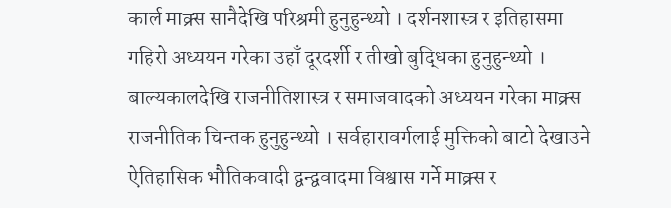कार्ल माक्र्स सानैदेखि परिश्रमी हुनुहुन्थ्यो । दर्शनशास्त्र र इतिहासमा गहिरो अध्ययन गरेका उहाँ दूरदर्शी र तीखो बुद्धिका हुनुहुन्थ्यो । बाल्यकालदेखि राजनीतिशास्त्र र समाजवादको अध्ययन गरेका माक्र्स राजनीतिक चिन्तक हुनुहुन्थ्यो । सर्वहारावर्गलाई मुक्तिको बाटो देखाउने ऐतिहासिक भौतिकवादी द्वन्द्ववादमा विश्वास गर्ने माक्र्स र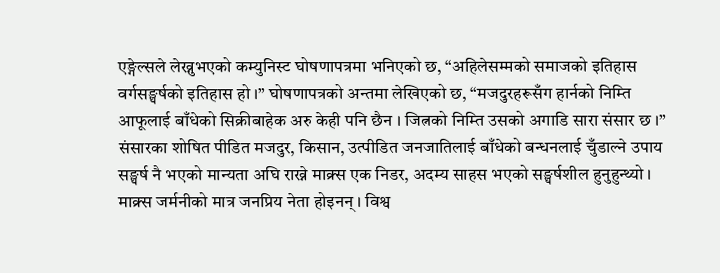एङ्गेल्सले लेख्नुभएको कम्युनिस्ट घोषणापत्रमा भनिएको छ, “अहिलेसम्मको समाजको इतिहास वर्गसङ्घर्षको इतिहास हो ।” घोषणापत्रको अन्तमा लेखिएको छ, “मजदुरहरूसँग हार्नको निम्ति आफूलाई बाँधेको सिक्रीबाहेक अरु केही पनि छैन । जित्नको निम्ति उसको अगाडि सारा संसार छ ।” संसारका शोषित पीडित मजदुर, किसान, उत्पीडित जनजातिलाई बाँधेको बन्धनलाई चुँडाल्ने उपाय सङ्घर्ष नै भएको मान्यता अघि राख्ने माक्र्स एक निडर, अदम्य साहस भएको सङ्घर्षशील हुनुहुन्थ्यो ।
माक्र्स जर्मनीको मात्र जनप्रिय नेता होइनन् । विश्व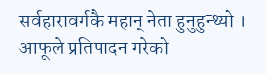सर्वहारावर्गकै महान् नेता हुनुहुन्थ्यो । आफूले प्रतिपादन गरेको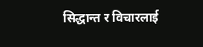सिद्धान्त र विचारलाई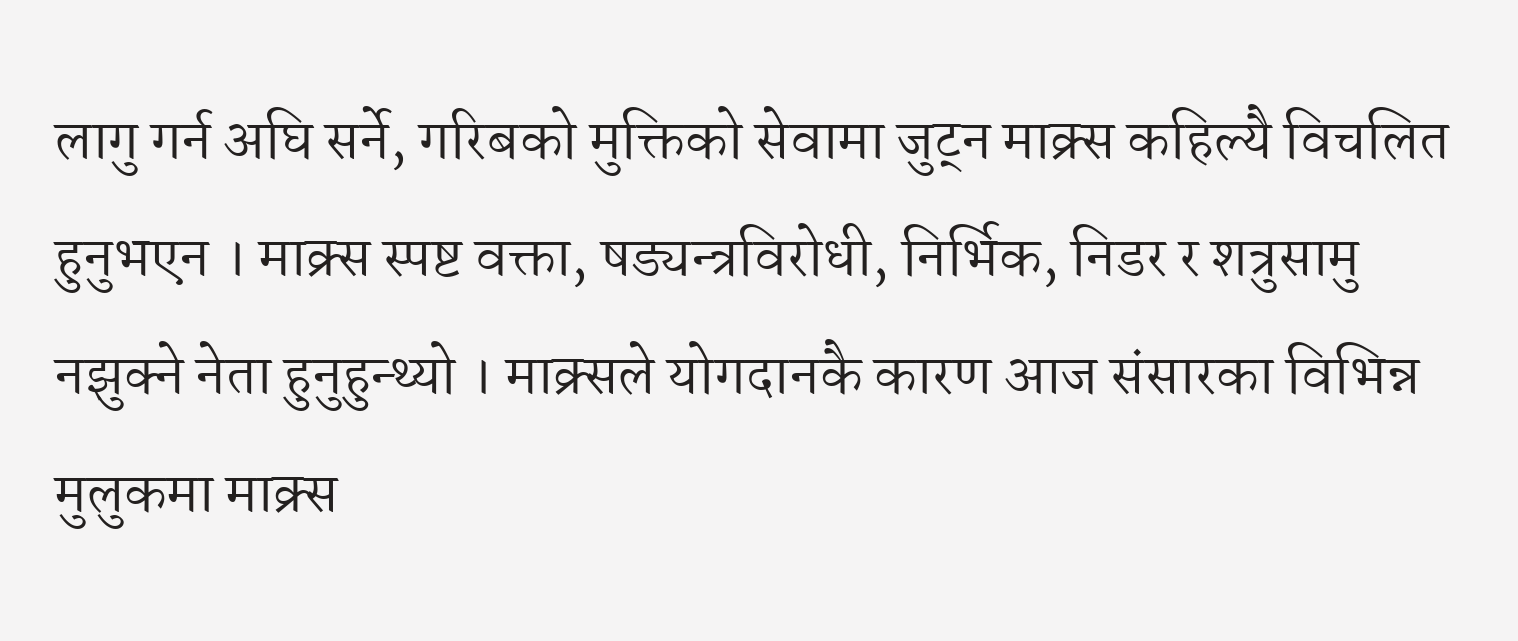लागु गर्न अघि सर्ने, गरिबको मुक्तिको सेवामा जुट्न माक्र्स कहिल्यै विचलित हुनुभएन । माक्र्स स्पष्ट वक्ता, षड्यन्त्रविरोधी, निर्भिक, निडर र शत्रुसामु नझुक्ने नेता हुनुहुन्थ्यो । माक्र्सले योगदानकै कारण आज संसारका विभिन्न मुलुकमा माक्र्स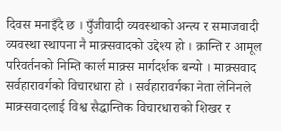दिवस मनाइँदै छ । पुँजीवादी व्यवस्थाको अन्त्य र समाजवादी व्यवस्था स्थापना नै माक्र्सवादको उद्देश्य हो । क्रान्ति र आमूल परिवर्तनको निम्ति कार्ल माक्र्स मार्गदर्शक बन्यो । माक्र्सवाद सर्वहारावर्गको विचारधारा हो । सर्वहारावर्गका नेता लेनिनले माक्र्सवादलाई विश्व सैद्धान्तिक विचारधाराको शिखर र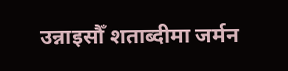उन्नाइसौँ शताब्दीमा जर्मन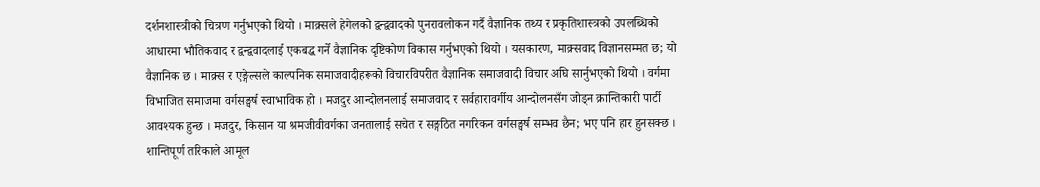दर्शनशास्त्रीको चित्रण गर्नुभएको थियो । माक्र्सले हेगेलको द्वन्द्ववादको पुनरावलोकन गर्दै वैज्ञानिक तथ्य र प्रकृतिशास्त्रको उपलब्धिको आधारमा भौतिकवाद र द्वन्द्ववादलाई एकबद्ध गर्ने वैज्ञानिक दृष्टिकोण विकास गर्नुभएको थियो । यसकारण, माक्र्सवाद विज्ञानसम्मत छ; यो वैज्ञानिक छ । माक्र्स र एङ्गेल्सले काल्पनिक समाजवादीहरूको विचारविपरीत वैज्ञानिक समाजवादी विचार अघि सार्नुभएको थियो । वर्गमा विभाजित समाजमा वर्गसङ्घर्ष स्वाभाविक हो । मजदुर आन्दोलनलाई समाजवाद र सर्वहारावर्गीय आन्दोलनसँग जोड्न क्रान्तिकारी पार्टी आवश्यक हुन्छ । मजदुर, किसान या श्रमजीवीवर्गका जनतालाई सचेत र सङ्गठित नगरिकन वर्गसङ्घर्ष सम्भव छैन; भए पनि हार हुनसक्छ । शान्तिपूर्ण तरिकाले आमूल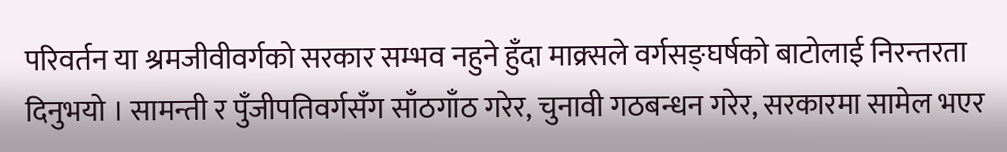परिवर्तन या श्रमजीवीवर्गको सरकार सम्भव नहुने हुँदा माक्र्सले वर्गसङ्घर्षको बाटोलाई निरन्तरता दिनुभयो । सामन्ती र पुँजीपतिवर्गसँग साँठगाँठ गरेर, चुनावी गठबन्धन गरेर, सरकारमा सामेल भएर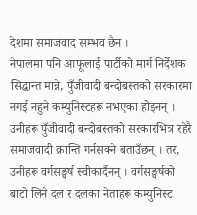देशमा समाजवाद सम्भव छैन ।
नेपालमा पनि आफूलाई पार्टीको मार्ग निर्देशक सिद्धान्त मान्ने, पुँजीवादी बन्दोबस्तको सरकारमा नगई नहुने कम्युनिस्टहरू नभएका होइनन् । उनीहरू पुँजीवादी बन्दोबस्तको सरकारभित्र रहेरै समाजवादी क्रान्ति गर्नसक्ने बताउँछन् । तर, उनीहरू वर्गसङ्घर्ष स्वीकार्दैनन् । वर्गसङ्घर्षको बाटो लिने दल र दलका नेताहरू कम्युनिस्ट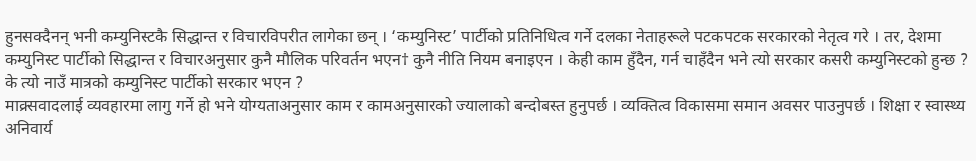हुनसक्दैनन् भनी कम्युनिस्टकै सिद्धान्त र विचारविपरीत लागेका छन् । ‘कम्युनिस्ट’ पार्टीको प्रतिनिधित्व गर्ने दलका नेताहरूले पटकपटक सरकारको नेतृत्व गरे । तर, देशमा कम्युनिस्ट पार्टीको सिद्धान्त र विचारअनुसार कुनै मौलिक परिवर्तन भएन† कुनै नीति नियम बनाइएन । केही काम हुँदैन, गर्न चाहँदैन भने त्यो सरकार कसरी कम्युनिस्टको हुन्छ ? के त्यो नाउँ मात्रको कम्युनिस्ट पार्टीको सरकार भएन ?
माक्र्सवादलाई व्यवहारमा लागु गर्ने हो भने योग्यताअनुसार काम र कामअनुसारको ज्यालाको बन्दोबस्त हुनुपर्छ । व्यक्तित्व विकासमा समान अवसर पाउनुपर्छ । शिक्षा र स्वास्थ्य अनिवार्य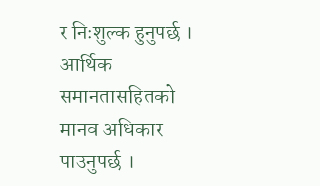र निःशुल्क हुनुपर्छ । आर्थिक समानतासहितको मानव अधिकार पाउनुपर्छ ।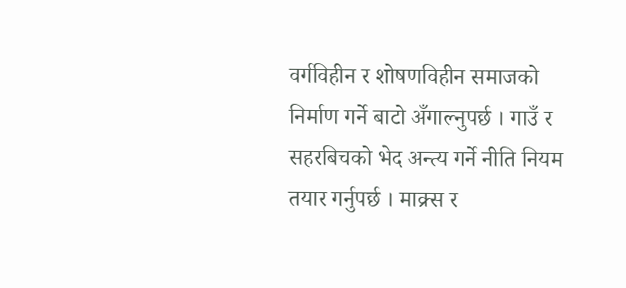वर्गविहीन र शोषणविहीन समाजको निर्माण गर्ने बाटो अँगाल्नुपर्छ । गाउँ र सहरबिचको भेद अन्त्य गर्ने नीति नियम तयार गर्नुपर्छ । माक्र्स र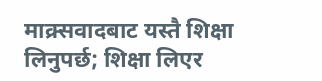माक्र्सवादबाट यस्तै शिक्षा लिनुपर्छ; शिक्षा लिएर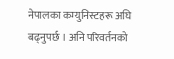नेपालका कम्युनिस्टहरू अघि बढ्नुपर्छ । अनि परिवर्तनको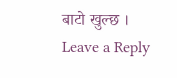बाटो खुल्छ ।
Leave a Reply